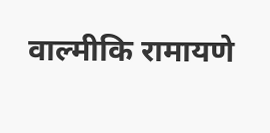वाल्मीकि रामायणे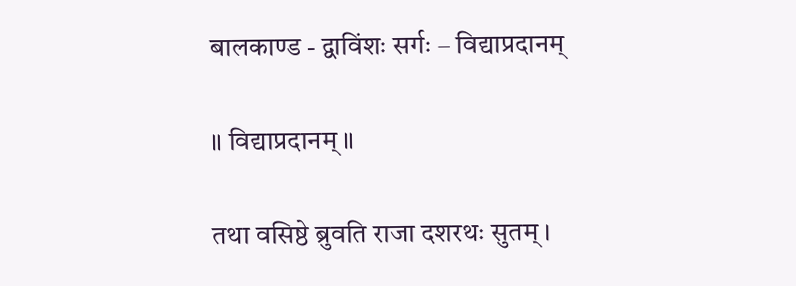बालकाण्ड - द्वाविंशः सर्गः – विद्याप्रदानम्

॥ विद्याप्रदानम् ॥

तथा वसिष्ठे ब्रुवति राजा दशरथः सुतम् ।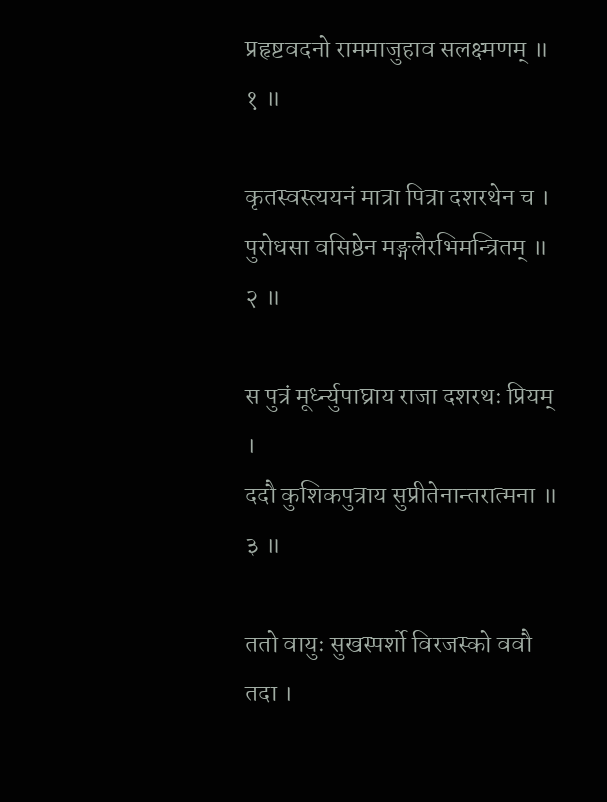प्रहृष्टवदनो राममाजुहाव सलक्ष्मणम् ॥ १ ॥

कृतस्वस्त्ययनं मात्रा पित्रा दशरथेन च ।
पुरोधसा वसिष्ठेन मङ्गलैरभिमन्त्रितम् ॥ २ ॥

स पुत्रं मूर्ध्न्युपाघ्राय राजा दशरथः प्रियम् ।
ददौ कुशिकपुत्राय सुप्रीतेनान्तरात्मना ॥ ३ ॥

ततो वायुः सुखस्पर्शो विरजस्को ववौ तदा ।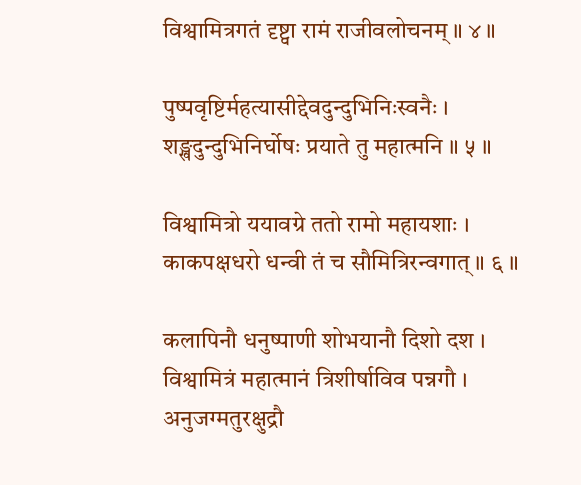विश्वामित्रगतं दृष्ट्वा रामं राजीवलोचनम् ॥ ४ ॥

पुष्पवृष्टिर्महत्यासीद्देवदुन्दुभिनिःस्वनैः ।
शङ्खदुन्दुभिनिर्घोषः प्रयाते तु महात्मनि ॥ ५ ॥

विश्वामित्रो ययावग्रे ततो रामो महायशाः ।
काकपक्षधरो धन्वी तं च सौमित्रिरन्वगात् ॥ ६ ॥

कलापिनौ धनुष्पाणी शोभयानौ दिशो दश ।
विश्वामित्रं महात्मानं त्रिशीर्षाविव पन्नगौ ।
अनुजग्मतुरक्षुद्रौ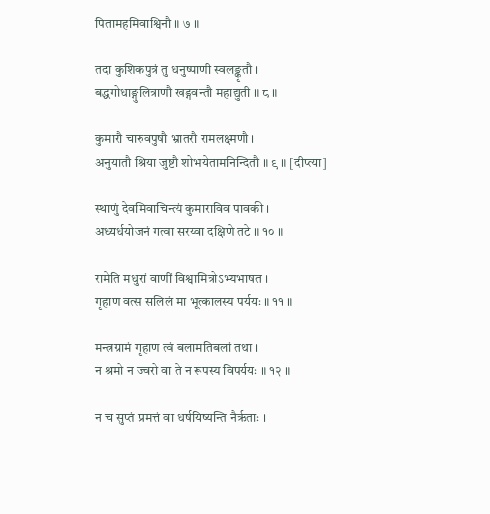पितामहमिवाश्विनौ ॥ ७ ॥

तदा कुशिकपुत्रं तु धनुष्पाणी स्वलङ्कृतौ ।
बद्धगोधाङ्गुलित्राणौ खड्गवन्तौ महाद्युती ॥ ८ ॥

कुमारौ चारुवपुषौ भ्रातरौ रामलक्ष्मणौ ।
अनुयातौ श्रिया जुष्टौ शोभयेतामनिन्दितौ ॥ ९ ॥ [दीप्त्या]

स्थाणुं देवमिवाचिन्त्यं कुमाराविव पावकी ।
अध्यर्धयोजनं गत्वा सरय्वा दक्षिणे तटे ॥ १० ॥

रामेति मधुरां वाणीं विश्वामित्रोऽभ्यभाषत ।
गृहाण वत्स सलिलं मा भूत्कालस्य पर्ययः ॥ ११ ॥

मन्त्रग्रामं गृहाण त्वं बलामतिबलां तथा ।
न श्रमो न ज्वरो वा ते न रूपस्य विपर्ययः ॥ १२ ॥

न च सुप्तं प्रमत्तं वा धर्षयिष्यन्ति नैरृताः ।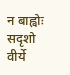न बाह्वोः सदृशो वीर्ये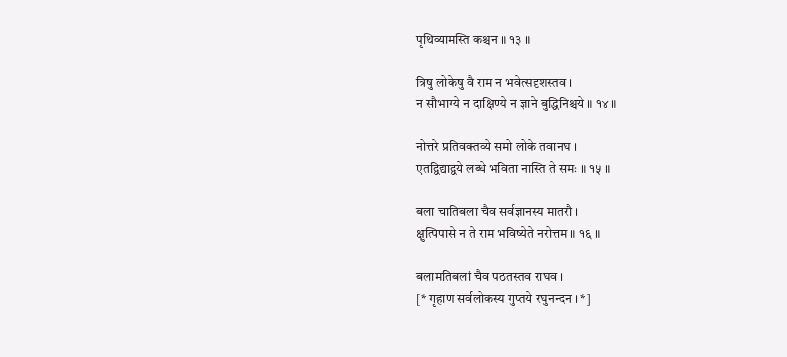पृथिव्यामस्ति कश्चन ॥ १३ ॥

त्रिषु लोकेषु वै राम न भवेत्सदृशस्तव ।
न सौभाग्ये न दाक्षिण्ये न ज्ञाने बुद्धिनिश्चये ॥ १४ ॥

नोत्तरे प्रतिवक्तव्ये समो लोके तवानघ ।
एतद्विद्याद्वये लब्धे भविता नास्ति ते समः ॥ १५ ॥

बला चातिबला चैव सर्वज्ञानस्य मातरौ ।
क्षुत्पिपासे न ते राम भविष्येते नरोत्तम ॥ १६ ॥

बलामतिबलां चैव पठतस्तव राघव ।
[* गृहाण सर्वलोकस्य गुप्तये रघुनन्दन । *]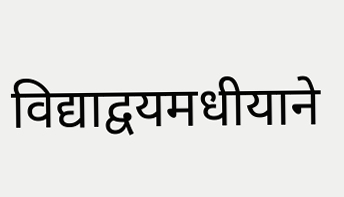विद्याद्वयमधीयाने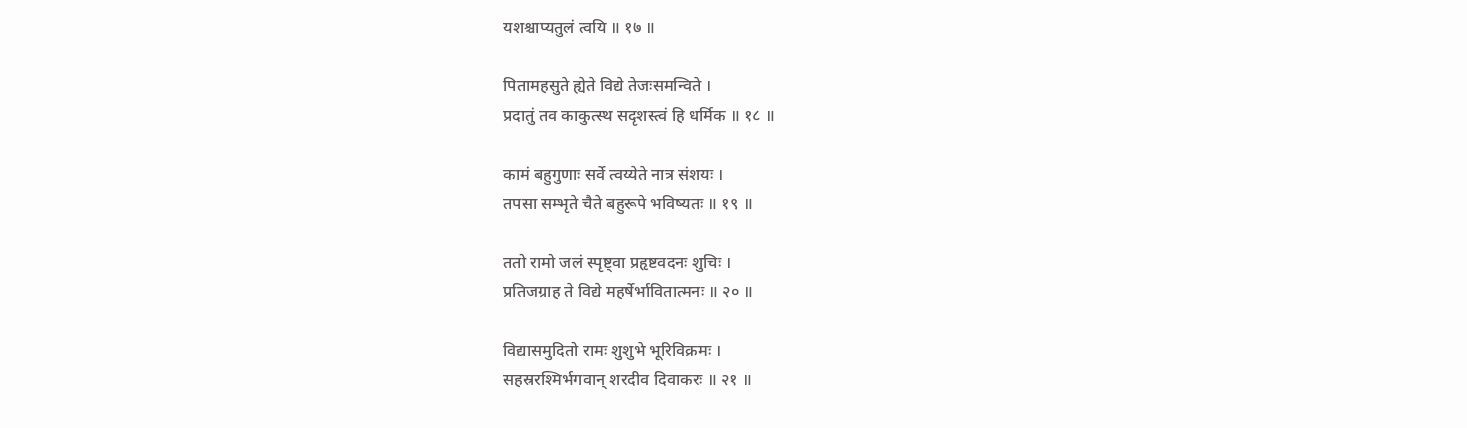यशश्चाप्यतुलं त्वयि ॥ १७ ॥

पितामहसुते ह्येते विद्ये तेजःसमन्विते ।
प्रदातुं तव काकुत्स्थ सदृशस्त्वं हि धर्मिक ॥ १८ ॥

कामं बहुगुणाः सर्वे त्वय्येते नात्र संशयः ।
तपसा सम्भृते चैते बहुरूपे भविष्यतः ॥ १९ ॥

ततो रामो जलं स्पृष्ट्वा प्रहृष्टवदनः शुचिः ।
प्रतिजग्राह ते विद्ये महर्षेर्भावितात्मनः ॥ २० ॥

विद्यासमुदितो रामः शुशुभे भूरिविक्रमः ।
सहस्ररश्मिर्भगवान् शरदीव दिवाकरः ॥ २१ ॥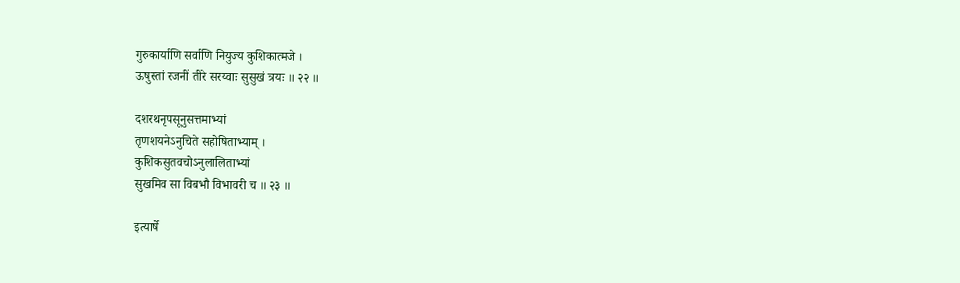गुरुकार्याणि सर्वाणि नियुज्य कुशिकात्मजे ।
ऊषुस्तां रजनीं तीरे सरय्वाः सुसुखं त्रयः ॥ २२ ॥

दशरथनृपसूनुसत्तमाभ्यां
तृणशयनेऽनुचिते सहोषिताभ्याम् ।
कुशिकसुतवचोऽनुलालिताभ्यां
सुखमिव सा विबभौ विभावरी च ॥ २३ ॥

इत्यार्षे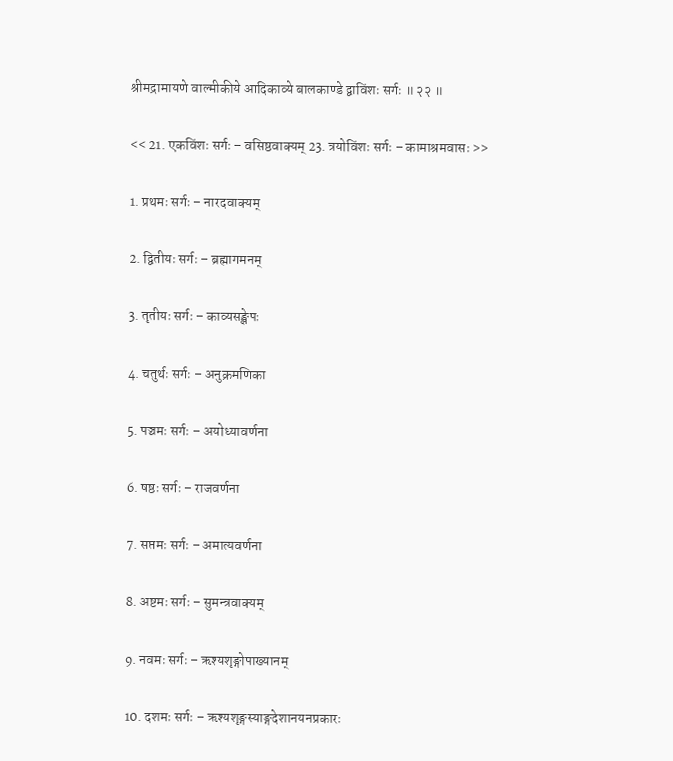श्रीमद्रामायणे वाल्मीकीये आदिकाव्ये बालकाण्डे द्वाविंशः सर्गः ॥ २२ ॥

<< 21. एकविंशः सर्गः – वसिष्ठवाक्यम् 23. त्रयोविंशः सर्गः – कामाश्रमवासः >>

1. प्रथमः सर्गः – नारदवाक्यम्

2. द्वितीयः सर्गः – ब्रह्मागमनम्

3. तृतीयः सर्गः – काव्यसङ्क्षेपः

4. चतुर्थः सर्गः – अनुक्रमणिका

5. पञ्चमः सर्गः – अयोध्यावर्णना

6. षष्ठः सर्गः – राजवर्णना

7. सप्तमः सर्गः – अमात्यवर्णना

8. अष्टमः सर्गः – सुमन्त्रवाक्यम्

9. नवमः सर्गः – ऋश्यशृङ्गोपाख्यानम्

10. दशमः सर्गः – ऋश्यशृङ्गस्याङ्गदेशानयनप्रकारः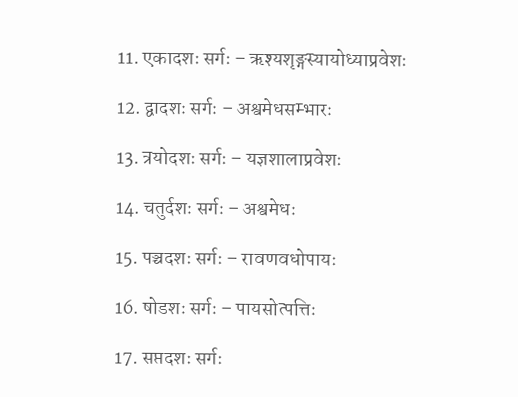11. एकादशः सर्गः – ऋश्यशृङ्गस्यायोध्याप्रवेशः

12. द्वादशः सर्गः – अश्वमेधसम्भारः

13. त्रयोदशः सर्गः – यज्ञशालाप्रवेशः

14. चतुर्दशः सर्गः – अश्वमेधः

15. पञ्चदशः सर्गः – रावणवधोपायः

16. षोडशः सर्गः – पायसोत्पत्तिः

17. सप्तदशः सर्गः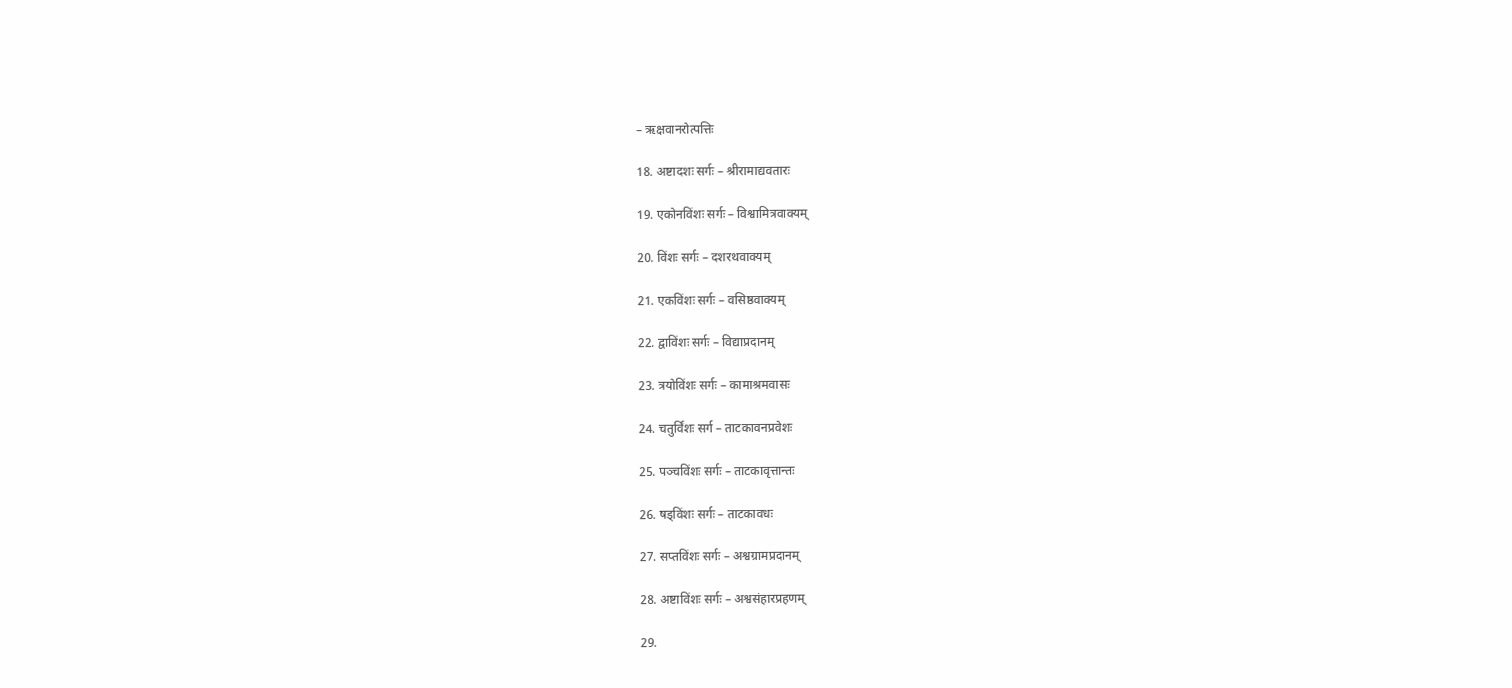– ऋक्षवानरोत्पत्तिः

18. अष्टादशः सर्गः – श्रीरामाद्यवतारः

19. एकोनविंशः सर्गः – विश्वामित्रवाक्यम्

20. विंशः सर्गः – दशरथवाक्यम्

21. एकविंशः सर्गः – वसिष्ठवाक्यम्

22. द्वाविंशः सर्गः – विद्याप्रदानम्

23. त्रयोविंशः सर्गः – कामाश्रमवासः

24. चतुर्विंशः सर्ग – ताटकावनप्रवेशः

25. पञ्चविंशः सर्गः – ताटकावृत्तान्तः

26. षड्विंशः सर्गः – ताटकावधः

27. सप्तविंशः सर्गः – अश्वग्रामप्रदानम्

28. अष्टाविंशः सर्गः – अश्वसंहारप्रहणम्

29.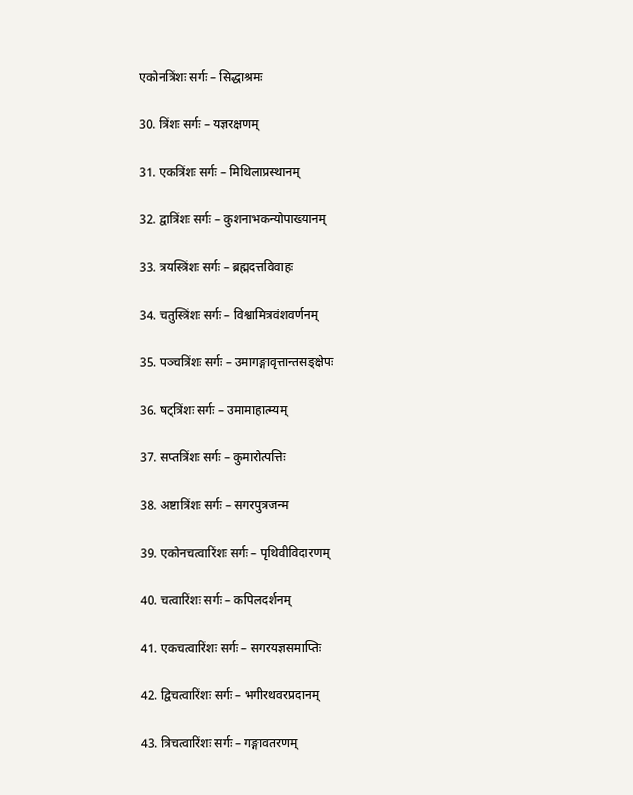एकोनत्रिंशः सर्गः – सिद्धाश्रमः

30. त्रिंशः सर्गः – यज्ञरक्षणम्

31. एकत्रिंशः सर्गः – मिथिलाप्रस्थानम्

32. द्वात्रिंशः सर्गः – कुशनाभकन्योपाख्यानम्

33. त्रयस्त्रिंशः सर्गः – ब्रह्मदत्तविवाहः

34. चतुस्त्रिंशः सर्गः – विश्वामित्रवंशवर्णनम्

35. पञ्चत्रिंशः सर्गः – उमागङ्गावृत्तान्तसङ्क्षेपः

36. षट्त्रिंशः सर्गः – उमामाहात्म्यम्

37. सप्तत्रिंशः सर्गः – कुमारोत्पत्तिः

38. अष्टात्रिंशः सर्गः – सगरपुत्रजन्म

39. एकोनचत्वारिंशः सर्गः – पृथिवीविदारणम्

40. चत्वारिंशः सर्गः – कपिलदर्शनम्

41. एकचत्वारिंशः सर्गः – सगरयज्ञसमाप्तिः

42. द्विचत्वारिंशः सर्गः – भगीरथवरप्रदानम्

43. त्रिचत्वारिंशः सर्गः – गङ्गावतरणम्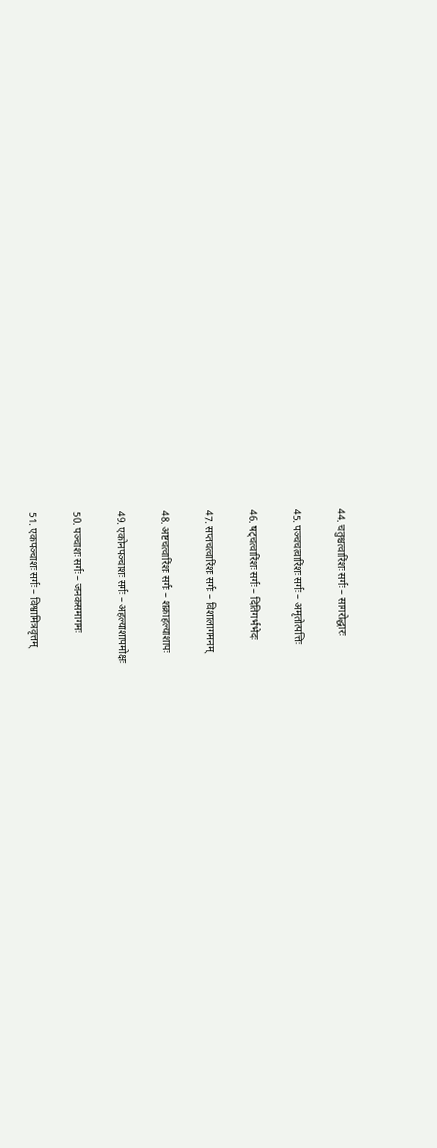44. चतुश्चत्वारिंशः सर्गः – सागरोद्धारः

45. पञ्चचत्वारिंशः सर्गः – अमृतोत्पत्तिः

46. षट्चत्वारिंशः सर्गः – दितिगर्भभेदः

47. सप्तचत्वारिंशः सर्गः – विशालागमनम्

48. अष्टचत्वारिंशः सर्गः – शक्राहल्याशापः

49. एकोनपञ्चाशः सर्गः – अहल्याशापमोक्षः

50. पञ्चाशः सर्गः – जनकसमागमः

51. एकपञ्चाशः सर्गः – विश्वामित्रवृत्तम्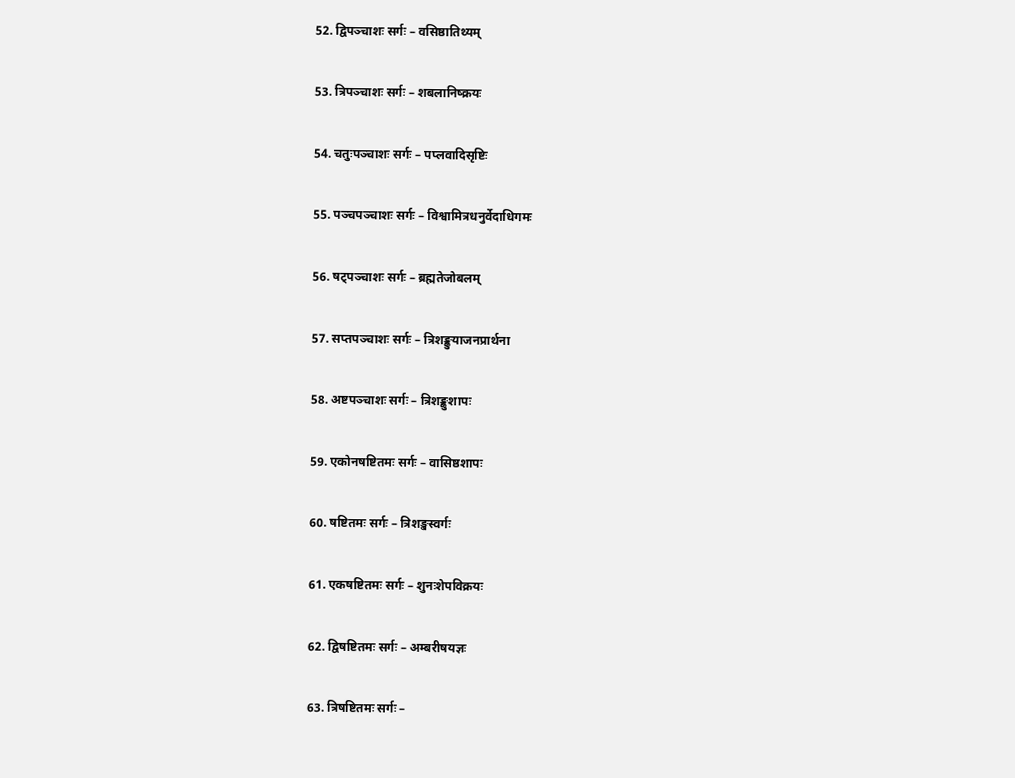52. द्विपञ्चाशः सर्गः – वसिष्ठातिथ्यम्

53. त्रिपञ्चाशः सर्गः – शबलानिष्क्रयः

54. चतुःपञ्चाशः सर्गः – पप्लवादिसृष्टिः

55. पञ्चपञ्चाशः सर्गः – विश्वामित्रधनुर्वेदाधिगमः

56. षट्पञ्चाशः सर्गः – ब्रह्मतेजोबलम्

57. सप्तपञ्चाशः सर्गः – त्रिशङ्कुयाजनप्रार्थना

58. अष्टपञ्चाशः सर्गः – त्रिशङ्कुशापः

59. एकोनषष्टितमः सर्गः – वासिष्ठशापः

60. षष्टितमः सर्गः – त्रिशङ्खस्वर्गः

61. एकषष्टितमः सर्गः – शुनःशेपविक्रयः

62. द्विषष्टितमः सर्गः – अम्बरीषयज्ञः

63. त्रिषष्टितमः सर्गः –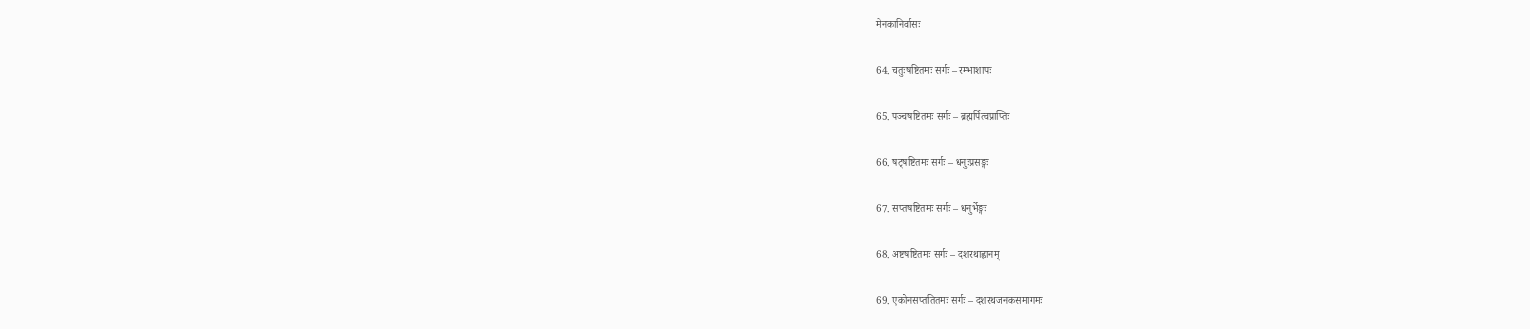मेनकानिर्वासः

64. चतुःषष्टितमः सर्गः – रम्भाशापः

65. पञ्चषष्टितमः सर्गः – ब्रह्मर्पित्वप्राप्तिः

66. षट्षष्टितमः सर्गः – धनुःप्रसङ्गः

67. सप्तषष्टितमः सर्गः – धनुर्भेङ्गः

68. अष्टषष्टितमः सर्गः – दशरथाह्वानम्

69. एकोनसप्ततितमः सर्गः – दशरथजनकसमागमः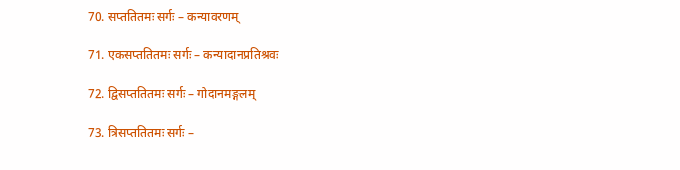70. सप्ततितमः सर्गः – कन्यावरणम्

71. एकसप्ततितमः सर्गः – कन्यादानप्रतिश्रवः

72. द्विसप्ततितमः सर्गः – गोदानमङ्गलम्

73. त्रिसप्ततितमः सर्गः –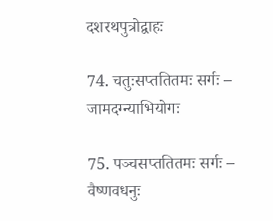दशरथपुत्रोद्वाहः

74. चतुःसप्ततितमः सर्गः – जामदग्न्याभियोगः

75. पञ्चसप्ततितमः सर्गः – वैष्णवधनुः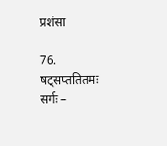प्रशंसा

76. षट्सप्ततितमः सर्गः –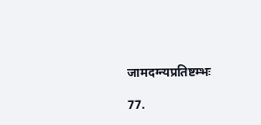जामदग्न्यप्रतिष्टम्भः

77.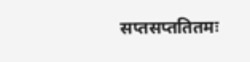सप्तसप्ततितमः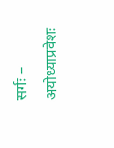सर्गः – अयोध्याप्रवेशः